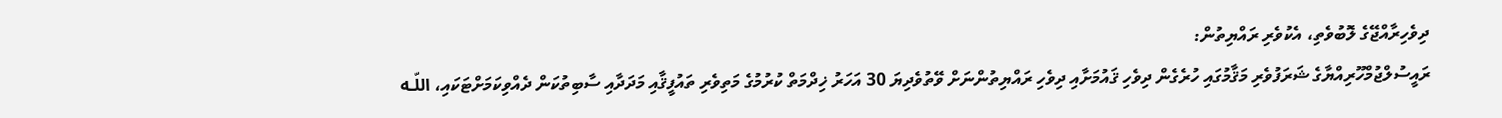ދިވެހިރާއްޖޭގެ ލޮބުވެތި، އެކުވެރި ރައްޔިތުން:
ރައީސުލްޖުމްހޫރިއްޔާގެ ޝަރަފުވެރި މަޤާމުގައި ހުރެގެން ދިވެހި ޤައުމަށާއި ދިވެހި ރައްޔިތުންނަށް ވޭތުވެދިޔަ 30 އަހަރު ޚިދްމަތް ކުރުމުގެ މަތިވެރި ތައުފީޤާއި މަދަދާއި ސާބިތުކަން ދެއްވިކަމަށްޓަކައި، اللّـه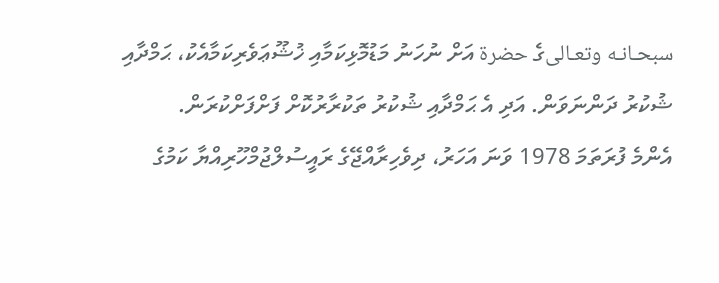سبحـانـه وتعـالىގެ حضرة އަށް ނުހަނު މަޑުމޮޅިކަމާއި ޚުޝޫޢަވެރިކަމާއެކު، ޙަމްދާއި ޝުކުރު ދަންނަވަން. އަދި އެ ޙަމްދާއި ޝުކުރު ތަކުރާރުކޮށް ފަށްފަށްކުރަން.
އެންމެ ފުރަތަމަ 1978 ވަނަ އަހަރު، ދިވެހިރާއްޖޭގެ ރައީސުލްޖުމްހޫރިއްޔާ ކަމުގެ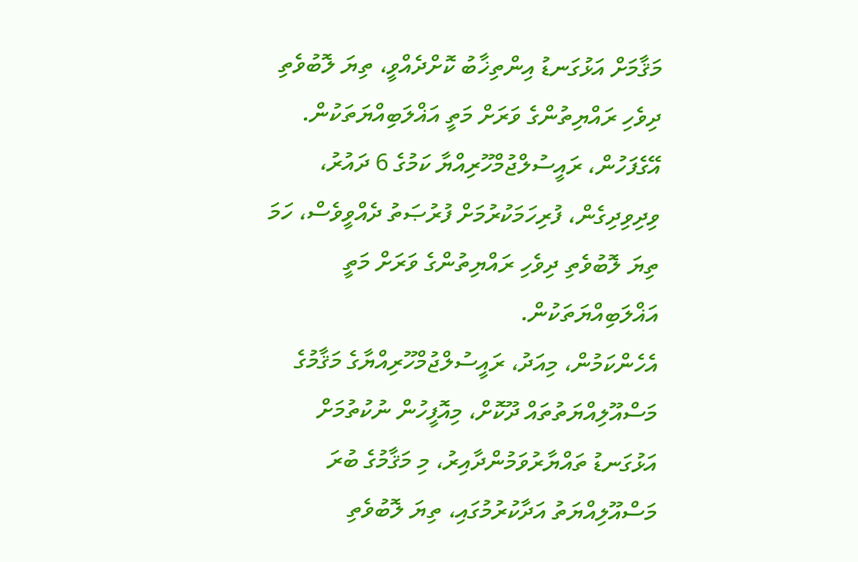މަޤާމަށް އަޅުގަނޑު އިންތިޚާބު ކޮށްދެއްވީ، ތިޔަ ލޮބުވެތި ދިވެހި ރައްޔިތުންގެ ވަރަށް މަތީ އަޣްލަބިއްޔަތަކުން. އޭގެފަހުން، ރައީސުލްޖުމްހޫރިއްޔާ ކަމުގެ 6 ދައުރު، ވިދިވިދިގެން، ފުރިހަމަކުރުމަށް ފުރުޞަތު ދެއްވީވެސް، ހަމަ ތިޔަ ލޮބުވެތި ދިވެހި ރައްޔިތުންގެ ވަރަށް މަތީ އަޣްލަބިއްޔަތަކުން.
އެހެންކަމުން، މިއަދު، ރައީސުލްޖުމްހޫރިއްޔާގެ މަޤާމުގެ މަސްއޫލިއްޔަތުތައް ދޫކޮށް، މިއޮފީހުން ނުކުތުމަށް އަޅުގަނޑު ތައްޔާރުވަމުންދާއިރު، މި މަޤާމުގެ ބުރަ މަސްއޫލިއްޔަތު އަދާކުރުމުގައި، ތިޔަ ލޮބުވެތި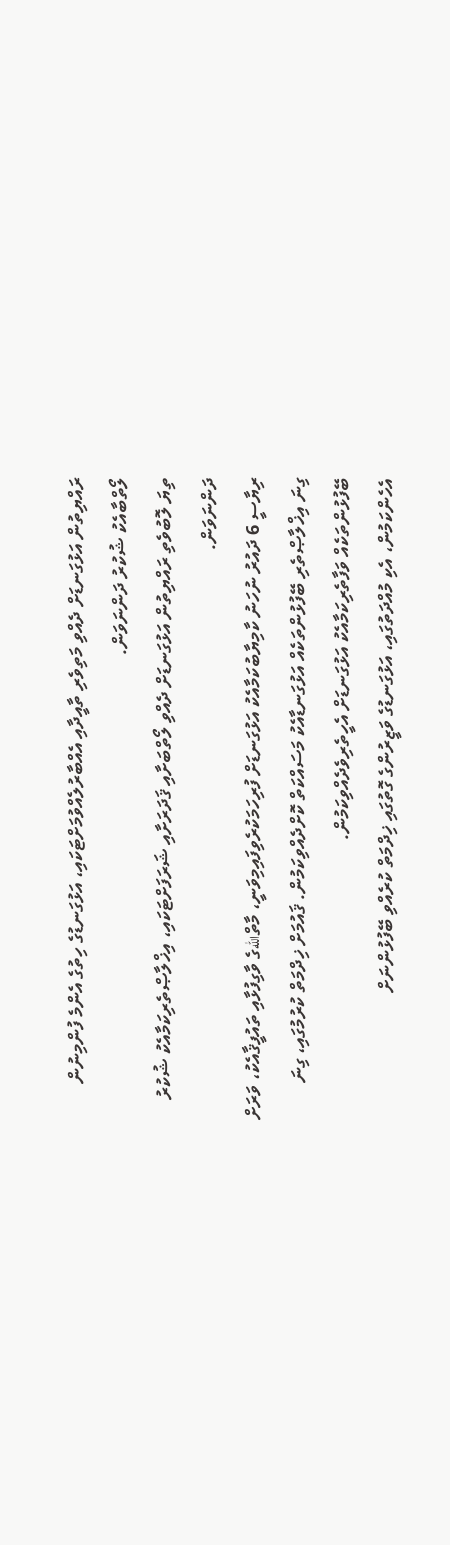ރައްޔިތުން އަޅުގަނޑަށް ދެއްވި މަތިވެރި ތާއީދާއި އެއްބާރުލެއްވުމަށްޓަކައި، އަޅުގަނޑުގެ ހިތުގެ އެންމެ ފުންމިނުން ލޯތްބާއެކު ޝުކުރު ދަންނަވަން.
ތިޔަ ލޮބުވެތި ރައްޔިތުން އަޅުގަނޑަށް ދެއްވި ލޯތްބަށާއި ޤަދަރަށާއި ޝަރަފަށްޓަކައި، އިޚްލާޞްތެރިކަމާއެކު ޝުކުރު ދަންނަވަން.
ރިޔާސީ 6 ދައުރު ނުހަނު ކާމިޔާބުކަމާއެކު އަޅުގަނޑަށް ފުރިހަމަކުރެވިފައިމިވަނީ، މާތްاللهގެ ވާގިފުޅާއި ތައުފީޤާއެކު، ވަރަށް ގިނަ އިޚްލާޞްތެރި ބޭފުޅުންތަކެއް އަޅުގަނޑާއެކު މަސައްކަތް ކޮށްދެއްވިކަމުން. ޤައުމަށް ޚިދްމަތް ކުރުމުގައި، ގިނަ ބޭފުޅުންތަކެއް ވަފާތެރިކަމާއެކު އަޅުގަނޑަށް އެހީތެރިވެދެއްވިކަމުން.
އެހެންކަމުން، އެކި މުއްދަތުގައި، އަޅުގަނޑުގެ ވަޒީރުންގެ ގޮތުގައި ޚިދްމަތް ކުރެއްވި ބޭފުޅުންނަށް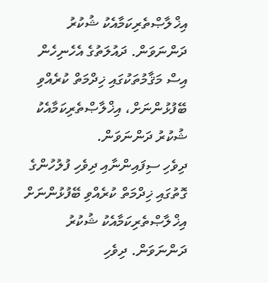އިޚްލާޞްތެރިކަމާއެކު ޝުކުރު ދަންނަވަން. ދައުލަތުގެ އެހެނިހެން އިސް މަޤާމުތަކުގައި ޚިދްމަތް ކުރެއްވި ބޭފުޅުންނަށް، އިޚްލާޞްތެރިކަމާއެކު ޝުކުރު ދަންނަވަން.
ދިވެހި ސިފައިންނާއި ދިވެހި ފުލުހުންގެ ގޮތުގައި ޚިދްމަތް ކުރެއްވި ބޭފުޅުންނަށް އިޚްލާޞްތެރިކަމާއެކު ޝުކުރު ދަންނަވަން. ދިވެހި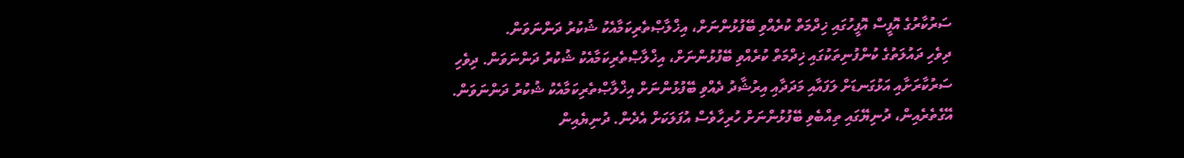ސަރުކާރުގެ އޮފީސް އޮފީހުގައި ޚިދްމަތް ކުރެއްވި ބޭފުޅުންނަށް، އިޚްލާޞްތެރިކަމާއެކު ޝުކުރު ދަންނަވަން.
ދިވެހި ދައުލަތުގެ ކުންފުނިތަކުގައި ޚިދްމަތް ކުރެއްވި ބޭފުޅުންނަށް، އިޚްލާޞްތެރިކަމާއެކު ޝުކުރު ދަންނަވަން. ދިވެހި ސަރުކާރަށާއި އަޅުގަނޑަށް ލަފައާއި މަދަދާއި އިރުޝާދު ދެއްވި ބޭފުޅުންނަށް އިޚްލާޞްތެރިކަމާއެކު ޝުކުރު ދަންނަވަން.
އޭގެތެރެއިން، ދުނިޔޭގައި ތިއްބެވި ބޭފުޅުންނަށް ހުރިހާވެސް އުފަލަކަށް އެދެން. ދުނިޔެއިން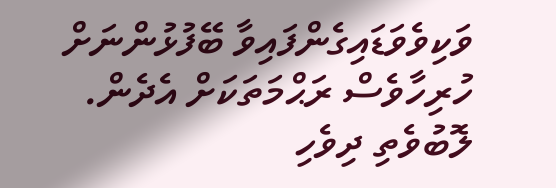ވަކިވެވަޑައިގެންފައިވާ ބޭފުޅުންނަށް ހުރިހާވެސް ރަޙްމަތަކަށް އެދެން.
ލޮބުވެތި ދިވެހި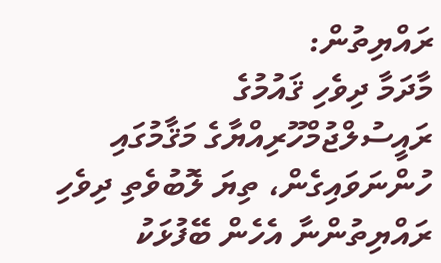ރައްޔިތުން:
މާދަމާ ދިވެހި ޤައުމުގެ ރައީސުލްޖުމްހޫރިއްޔާގެ މަޤާމުގައި ހުންނަވައިގެން، ތިޔަ ލޮބުވެތި ދިވެހި ރައްޔިތުންނާ އެހެން ބޭފުޅަކު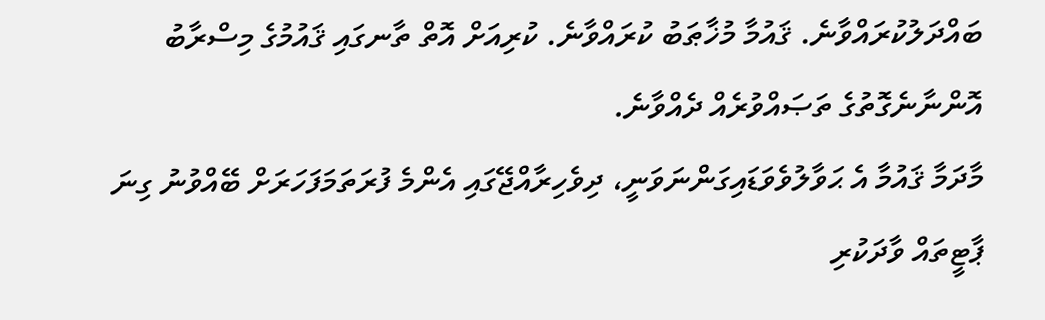ބައްދަލުކުރައްވާނެ. ޤައުމާ މުޚާޠަބު ކުރައްވާނެ. ކުރިއަށް އޮތް ތާނގައި ޤައުމުގެ މިސްރާބު އޮންނާނެގޮތުގެ ތަޞައްވުރެއް ދެއްވާނެ.
މާދަމާ ޤައުމާ އެ ޙަވާލުވެވަޑައިގަންނަވަނީ، ދިވެހިރާއްޖޭގައި އެންމެ ފުރަތަމަފަހަރަށް ބޭއްވުނު ގިނަ ޕާޓީތައް ވާދަކުރި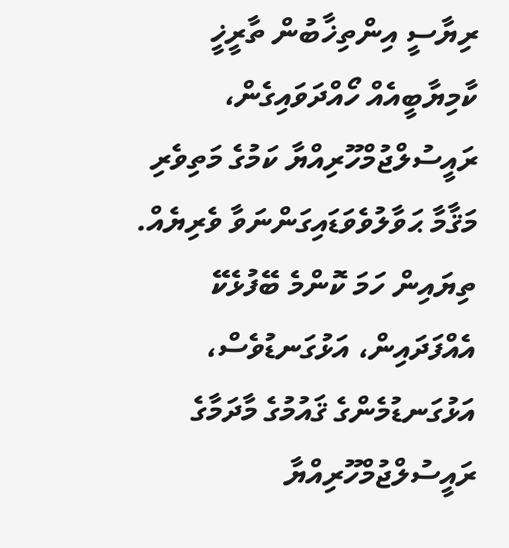ރިޔާސީ އިންތިޚާބުން ތާރީޚީ ކާމިޔާބީއެއް ހޯއްދަވައިގެން، ރައީސުލްޖުމްހޫރިއްޔާ ކަމުގެ މަތިވެރި މަޤާމާ ޙަވާލުވެވަޑައިގަންނަވާ ވެރިޔެއް.
ތިޔައިން ހަމަ ކޮންމެ ބޭފުޅެކޭ އެއްފަދައިން، އަޅުގަނޑުވެސް، އަޅުގަނޑުމެންގެ ޤައުމުގެ މާދަމާގެ ރައީސުލްޖުމްހޫރިއްޔާ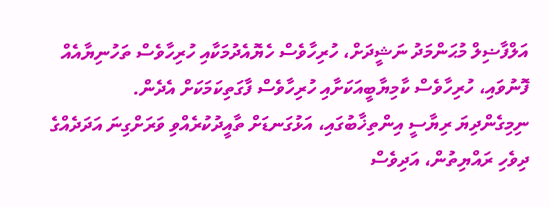އަލްފާޟިލް މުޙަންމަދު ނަޝީދަށް، ހުރިހާވެސް ހެޔޮއެދުމަކާއި ހުރިހާވެސް ތަހުނިޔާއެއް ފޮނުވައި، ހުރިހާވެސް ކާމިޔާބީއަކަށާއި ހުރިހާވެސް ފާގަތިކަމަކަށް އެދެން.
ނިމިގެންދިޔަ ރިޔާސީ އިންތިޚާބުގައި، އަޅުގަނޑަށް ތާއީދުކުރެއްވި ވަރަށްގިނަ އަދަދެއްގެ ދިވެހި ރައްޔިތުން، އަދިވެސް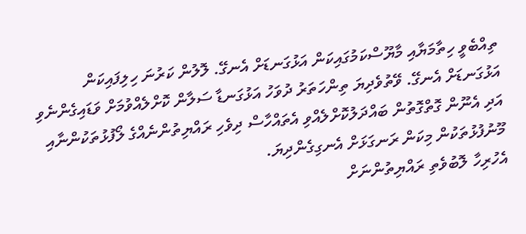ތިއްބެވީ ހިތާމަޔާއި މާޔޫސްކަމުގައިކަން އަޅުގަނޑަށް އެނގޭ. ލޮލުން ކަރުނަ ހިލިފައިކަން އަޅުގަނޑަށް އެނގޭ. ވޭތުވެދިޔަ ތިންހަތަރު ދުވަހު އަޅުގަނޑާ ސަލާން ކޮށްލެއްވުމަށް ވަޑައިގެންނެވި އަދި އެނޫން ގޮތްގޮތުން ބައްދަލުކޮށްލެއްވި އެތައްހާސް ދިވެހި ރައްޔިތުންނެއްގެ ލޯފުޅުތަކުންނާއި މޫނުފުޅުތަކުން މިކަން ރަނގަޅަށް އެނގިގެންދިޔަ.
އެހުރިހާ ލޮބުވެތި ރައްޔިތުންނަށް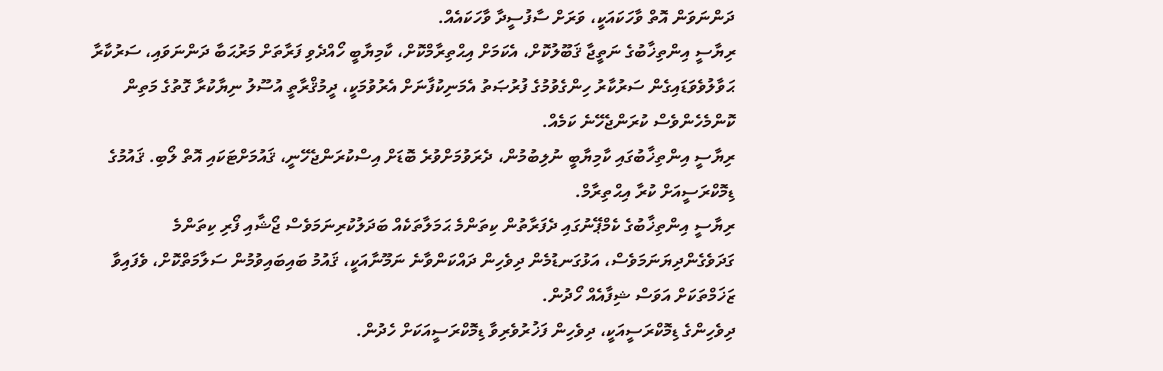ދަންނަވަން އޮތް ވާހަކައަކީ، ވަރަށް ސާފުސީދާ ވާހަކައެއް.
ރިޔާސީ އިންތިޚާބުގެ ނަތީޖާ ޤަބޫލުކޮށް، އެކަމަށް އިޙްތިރާމްކޮށް، ކާމިޔާބީ ހޯއްދެވި ފަރާތަށް މަރުޙަބާ ދަންނަވައި، ސަރުކާރާ ޙަވާލުވެވަޑައިގެން ސަރުކާރު ހިންގެވުމުގެ ފުރުޞަތު އެމަނިކުފާނަށް އެރުވުމަކީ، ދީމުޤްރާތީ އުސޫލު ނިޔާކުރާ ގޮތުގެ މަތިން ކޮންމެހެންވެސް ކުރަންޖެހޭނެ ކަމެއް.
ރިޔާސީ އިންތިޚާބުގައި ކާމިޔާބީ ނުލިބުމުން، ދެރަވުމަށްވުރެ ބޮޑަށް އިސްކުރަންޖެހޭނީ، ޤައުމަށްޓަކައި އޮތް ލޯބި. ޤައުމުގެ ޑިމޮކްރަސީއަށް ކުރާ އިޙްތިރާމް.
ރިޔާސީ އިންތިޚާބުގެ ކެމްޕޭނުގައި ދެފަރާތުން ކިތަންމެ ޙަމަލާތަކެއް ބަދަލުކުރިނަމަވެސް ޖޯޝާއި ފޯރި ކިތަންމެ ގަދަވެގެންދިޔަނަމަވެސް، އަޅުގަނޑުމެން ދިވެހިން ދައްކަންވާނެ ނަމޫނާއަކީ، ޤައުމު ބައިބައިވުމުން ސަލާމަތްކޮށް، ވެފައިވާ ޒަޚަމްތަކަށް އަވަސް ޝިފާއެއް ހޯދުން.
ދިވެހިންގެ ޑިމޮކްރަސީއަކީ، ދިވެހިން ފަޚުރުވެރިވާ ޑިމޮކްރަސީއަކަށް ހެދުން.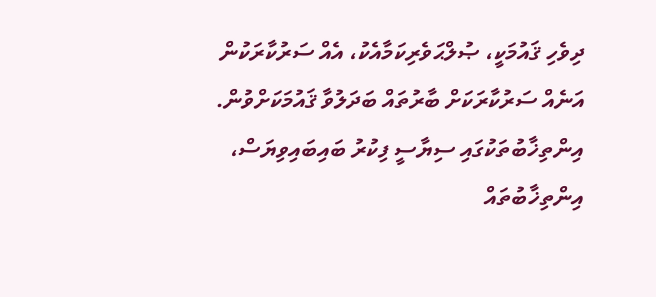ދިވެހި ޤައުމަކީ، ޞުލްޙަވެރިކަމާއެކު، އެއް ސަރުކާރަކުން އަނެއް ސަރުކާރަކަށް ބާރުތައް ބަދަލުވާ ޤައުމަކަށްވުން.
އިންތިޚާބުތަކުގައި ސިޔާސީ ފިކުރު ބައިބައިވިޔަސް، އިންތިޚާބުތައް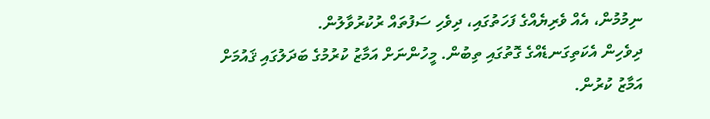ނިމުމުން، އެއް ވެރިޔެއްގެ ފަހަތުގައި، ދިވެހި ސަފުތައް ރުކުރުވާލުން.
ދިވެހިން އެކަތިގަނޑެއްގެ ގޮތުގައި ތިބުން. މީހުންނަށް އަމާޒު ކުރުމުގެ ބަދަލުގައި ޤައުމަށް އަމާޒު ކުރުން.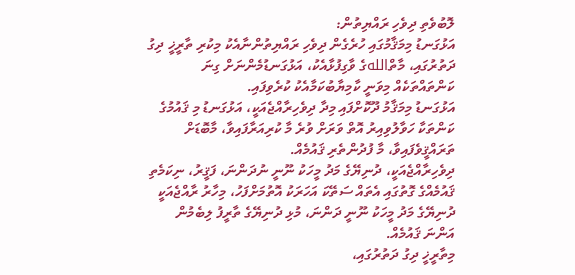ލޮބުވެތި ދިވެހި ރައްޔިތުން:
އަޅުގަނޑު މިމަޤާމުގައި ހުރެގެން ދިވެހި ރައްޔިތުންނާއެކު މިކުރި ތާރީޚީ ދިގު ދަތުރުގައި، މާތްاللهގެ ވާގިފުޅާއެކު، އަޅުގަނޑުމެންނަށް ގިނަ ކަންތައްތަކެއް މިވަނީ ކާމިޔާބުކަމާއެކު ކުރެވިފައި.
އަޅުގަނޑު މިމަޤާމު ދޫކޮށްފައި މިދާ ދިވެހިރާއްޖެއަކީ، އަޅުގަނޑު މި ޤައުމުގެ ކަންތަކާ ހަވާލުވިއިރު އޮތް ވަރަށް ވުރެ މާ ކުރިއަރާފައިވާ، މާބޮޑަށް ތަރައްޤީވެފައިވާ، މާ ފުދުންތެރި ޤައުމެއް.
ދިވެހިރާއްޖެއަކީ، ދުނިޔޭގެ މަދު މީހަކު ނޫނީ ނުދަންނަ، ފަޤީރު، ނިކަމެތި ޤައުމެއްގެ ގޮތުގައި އެތައް ސަތޭކަ އަހަރަކު އޮތުމަށްފަހު، މިހާރު ރާއްޖެއަކީ ދުނިޔޭގެ މަދު މީހަކު ނޫނީ ދަންނަ، މުޅި ދުނިޔޭގެ ތާރީފު ލިބެމުން އަންނަ ޤައުމެއް.
މިތާރީޚީ ދިގު ދަތުރުގައި،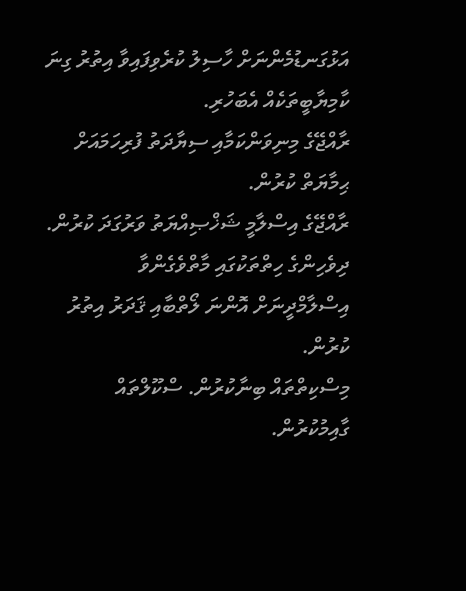އަޅުގަނޑުމެންނަށް ހާސިލު ކުރެވިފައިވާ އިތުރު ގިނަ ކާމިޔާބީތަކެއް އެބަހުރި.
ރާއްޖޭގެ މިނިވަންކަމާއި ސިޔާދަތު ފުރިހަމައަށް ޙިމާޔަތް ކުރުން.
ރާއްޖޭގެ އިސްލާމީ ޝަޚްޞިއްޔަތު ވަރުގަދަ ކުރުން. ދިވެހިންގެ ހިތްތަކުގައި މާތްވެގެންވާ އިސްލާމްދީނަށް އޮންނަ ލޯތްބާއި ޤަދަރު އިތުރު ކުރުން.
މިސްކިތްތައް ބިނާކުރުން. ސްކޫލްތައް ގާއިމުކުރުން.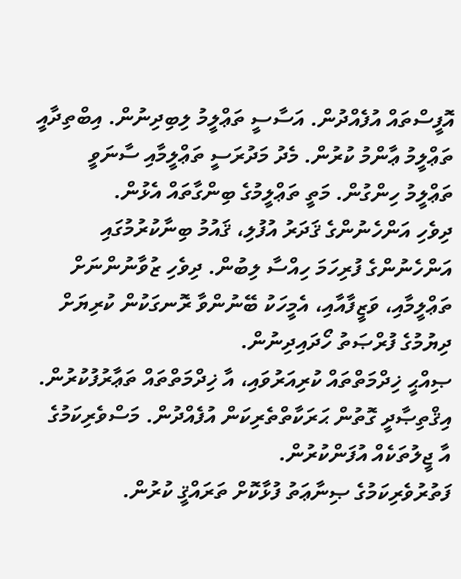އޮފީސްތައް އުފެއްދުން. އަސާސީ ތަޢްލީމު ލިބިދިނުން. އިބްތިދާއީ ތަޢްލީމު ޢާންމު ކުރުން. މެދު މަދުރަސީ ތަޢްލީމާއި ސާނަވީ ތަޢްލީމު ހިންގުން. މަތީ ތަޢްލީމުގެ ބިންގާތައް އެޅުން.
ދިވެހި އަންހެނުންގެ ޤަދަރު އުފުލި، ޤައުމު ބިނާކުރުމުގައި އަންހެނުންގެ ފުރިހަމަ ހިއްސާ ލިބުން. ދިވެހި ޒުވާނުންނަށް ތަޢްލީމާއި، ވަޒީފާއާއި، އެމީހަކު ބޭނުންވާ ރޮނގަކުން ކުރިޔަށް ދިޔުމުގެ ފުރްޞަތު ހޯދައިދިނުން.
ޞިއްޙީ ޚިދްމަތްތައް ކުރިއަރުވައި، އާ ޚިދްމަތްތައް ތަޢާރުފުކުރުން. އިޤްތިޞާދީ ގޮތުން ޙަރަކާތްތެރިކަން އުފެއްދުން. މަސްވެރިކަމުގެ އާ ޖީލުތަކެއް އުފަންކުރުން.
ފަތުރުވެރިކަމުގެ ޞިނާޢަތު ފުޅާކޮށް ތަރައްޤީ ކުރުން.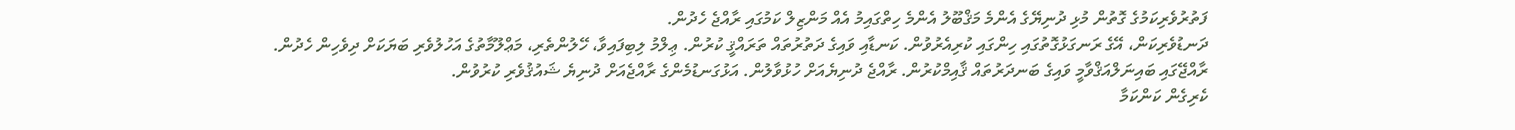ފަތުރުވެރިކަމުގެ ގޮތުން މުޅި ދުނިޔޭގެ އެންމެ މަޤްބޫލު އެންމެ ހިތްގައިމު އެއް މަންޒިލް ކަމުގައި ރާއްޖެ ހެދުން.
ދަނޑުވެރިކަން، އޭގެ ރަނގަޅުގޮތުގައި ހިންގައި ކުރިއެރުވުން. ކަނޑާއި ވައިގެ ދަތުރުތައް ތަރައްޤީ ކުރުން. ޢިލްމު ލިބިފައިވާ، ހޭލުންތެރި، މަޢްލޫމާތުގެ އަހުލުވެރި ބަޔަކަށް ދިވެހިން ހެދުން.
ރާއްޖޭގައި ބައިނަލްއަޤްވާމީ ވައިގެ ބަނދަރުތައް ޤާއިމްކުރުން. ރާއްޖެ ދުނިޔެއަށް ހުޅުވާލުން. އަޅުގަނޑުމެންގެ ރާއްޖެއަށް ދުނިޔެ ޝައުޤުވެރި ކުރުވުން.
ކެރިގެން ކަންކަމާ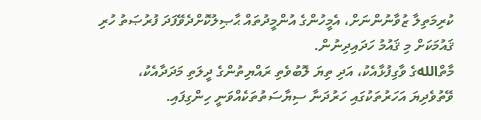ކުރިމަތިލާ ޒުވާނުންނަށް، އެމީހުންގެ އުންމީދުތައް ޙާޞިލުކޮށްދެވޭފަދަ ފުރުޞަތު ހުރި ޤައުމަކަށް މި ޤައުމު ހަދައިދިނުން.
މާތްاللهގެ ވާގިފުޅާއެކު، އަދި ތިޔަ ލޮބުވެތި ރައްޔިތުންގެ ދީލަތި މަދަދާއެކު، ވޭތުވެދިޔަ އަހަރުތަކުގައި ހަރުދަނާ ސިޔާސަތުތަކެއްވަނީ ހިންގިފައި.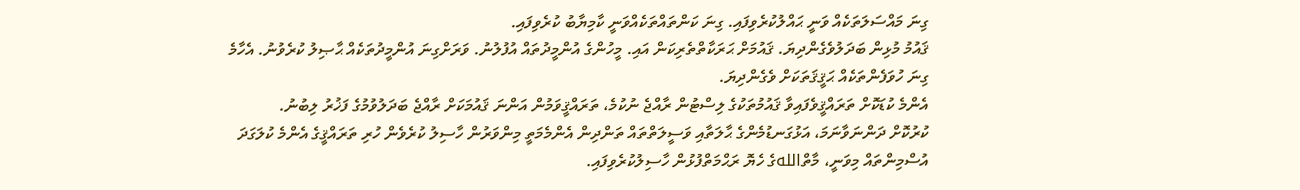ގިނަ މައްސަލަތަކެއް ވަނީ ޙައްލުކުރެވިފައި. ގިނަ ކަންތައްތަކެއްވަނީ ކާމިޔާބު ކުރެވިފައި.
ޤައުމު މުޅިން ބަދަލުވެގެންދިޔަ. ޤައުމަށް ޙަރަކާތްތެރިކަން އައި. މީހުންގެ އުންމީދުތައް އުފުލުނު. ވަރަށްގިނަ އުންމީދުތަކެއް ޙާޞިލު ކުރެވުނު. އެހާމެ ގިނަ ހުވަފެންތަކެއް ޙަޤީޤަތަކަށް ވެގެންދިޔަ.
އެންމެ ކުޑަކޮށް ތަރައްޤީވެފައިވާ ޤައުމުތަކުގެ ލިސްޓުން ރާއްޖެ ނުކުމެ، ތަރައްޤީވަމުން އަންނަ ޤައުމަކަށް ރާއްޖެ ބަދަލުވުމުގެ ފަޚުރު ލިބުނު.
ކުރުކޮށް ދަންނަވާނަމަ، އަޅުގަނޑުމެންގެ ޙާލަތާއި ވަސީލަތްތައް ތަންދިން އެންމެމަތީ މިންވަރުން ހާސިލު ކުރެވެން ހުރި ތަރައްޤީގެ އެންމެ ކުލަގަދަ އުސްމިންތައް މިވަނީ، މާތްاللهގެ ހެޔޮ ރަޙްމަތްފުޅުން ހާސިލުކުރެވިފައި.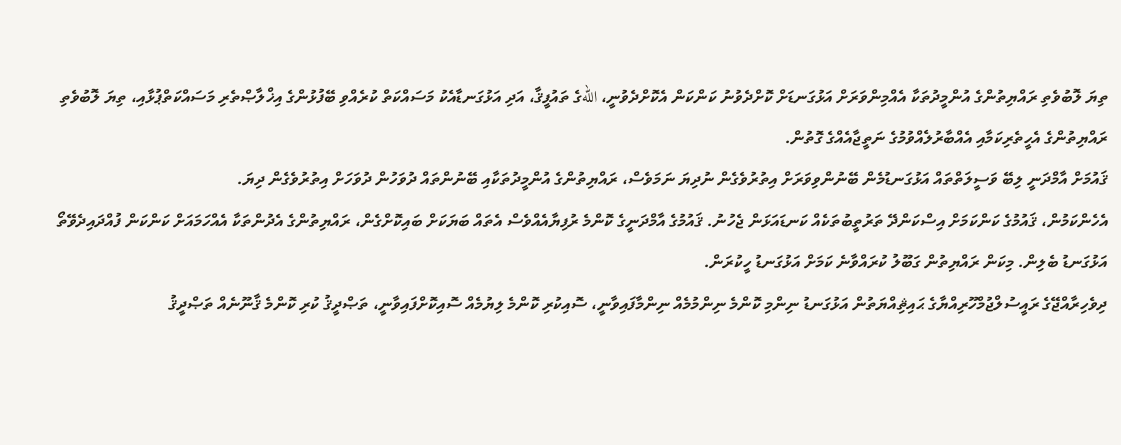ތިޔަ ލޮބުވެތި ރައްޔިތުންގެ އުންމީދުތަކާ އެއްމިންވަރަށް އަޅުގަނޑަށް ކޮށްދެވުނު ކަންކަން އެކޮށްދެވުނީ، اللهގެ ތައުފީޤާ، އަދި އަޅުގަނޑާއެކު މަސައްކަތް ކުރެއްވި ބޭފުޅުންގެ އިޚްލާޞްތެރި މަސައްކަތްޕުޅާއި، ތިޔަ ލޮބުވެތި ރައްޔިތުންގެ އެހީތެރިކަމާއި އެއްބާރުލެއްވުމުގެ ނަތީޖާއެއްގެ ގޮތުން.
ޤައުމަށް އާމްދަނީ ލިބޭ ވަސީލަތްތައް އަޅުގަނޑުމެން ބޭނުންވިވަރަށް އިތުރުވެގެން ނުދިޔަ ނަމަވެސް، ރައްޔިތުންގެ އުންމީދުތަކާއި ބޭނުންތައް ދުވަހުން ދުވަހަށް އިތުރުވެގެން ދިޔަ.
އެހެންކަމުން، ޤައުމުގެ ކަންކަމަށް އިސްކަންދޭ ތަރުތީބުތަކެއް ކަނޑައަޅަން ޖެހުނު. ޤައުމުގެ އާމްދަނީގެ ކޮންމެ ރުފިޔާއެއްވެސް އެތައް ބަޔަކަށް ބައިކޮށްގެން، ރައްޔިތުންގެ އެދުންތަކާ އެއްހަމައަށް ކަންކަން ފުއްދައިދެވޭތޯ އަޅުގަނޑު ބެލިން. މިކަން ރައްޔިތުން ގަބޫލު ކުރައްވާނެ ކަމަށް އަޅުގަނޑު ހީކުރަން.
ދިވެހިރާއްޖޭގެ ރައީސުލްޖުމްހޫރިއްޔާގެ ޙައިޘިއްޔަތުން އަޅުގަނޑު ނިންމި ކޮންމެ ނިންމުމެއް ނިންމާފައިވާނީ، ސޮއިކުރި ކޮންމެ ލިޔުމެއް ސޮއިކޮށްފައިވާނީ، ތަޞްދީޤު ކުރި ކޮންމެ ޤާނޫނެއް ތަޞްދީޤު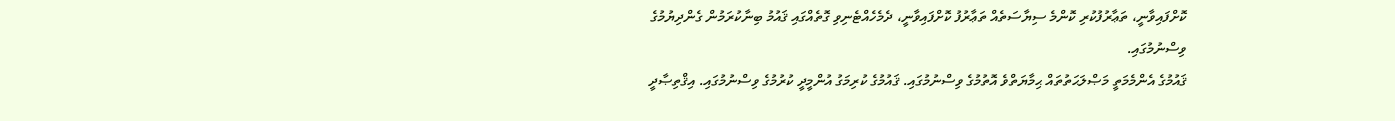ކޮށްފައިވާނީ، ތަޢާރުފުކުރި ކޮންމެ ސިޔާސަތެއް ތަޢާރުފު ކޮށްފައިވާނީ، ދެމެހެއްޓެނިވި ގޮތެއްގައި ޤައުމު ބިނާކުރަމުން ގެންދިޔުމުގެ ވިސްނުމުގައި.
ޤައުމުގެ އެންމެމަތީ މަޞްލަޙަތުތައް ޙިމާޔަތްވެ އޮތުމުގެ ވިސްނުމުގައި. ޤައުމުގެ ކުރިމަގު އުންމީދީ ކުރުމުގެ ވިސްނުމުގައި. އިޤްތިޞާދީ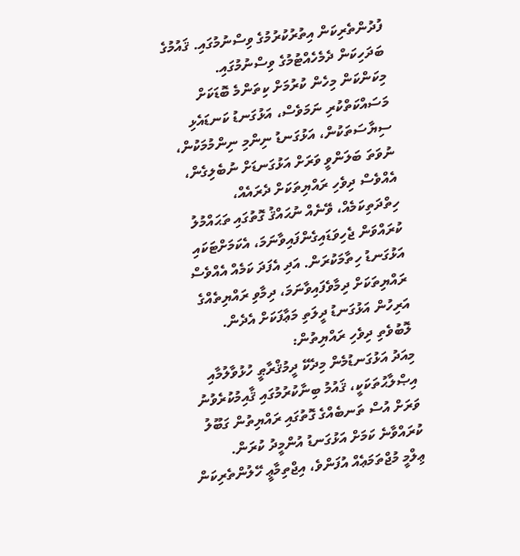ފުދުންތެރިކަން އިތުރުކުރުމުގެ ވިސްނުމުގައި. ޤައުމުގެ ބަދަހިކަން ދެމެހެއްޓުމުގެ ވިސްނުމުގައި.
މިކަންކަން މިހެން ކުރުމަށް ކިތަންމެ ބޮޑަކަށް މަސައްކަތްކުރި ނަމަވެސް، އަޅުގަނޑު ކަނޑައެޅި ސިޔާސަތަކުން، އަޅުގަނޑު ނިންމި ނިންމުމަކުން، ނުވަތަ ބަލަންވީ ވަރަށް އަޅުގަނޑަށް ނުބެލިގެން، އެއްވެސް ދިވެހި ރައްޔިތަކަށް ދެރައެއް، ހިތްދަތިކަމެއް، ވޭނެއް ނުޙައްޤު ގޮތުގައި ތަޙައްމުލު ކުރައްވަން ޖެހިވަޑައިގެންފައިވާނަމަ، އެކަމަށްޓަކައި އަޅުގަނޑު ހިތާމަކުރަން. އަދި އެފަދަ ކަމެއް އެއްވެސް ރައްޔިތަކަށް ދިމާވެފައިވާނަމަ، ދިމާވި ރައްޔިތެއްގެ އަރިހުން އަޅުގަނޑު ދީލަތި މަޢާފަކަށް އެދެން.
ލޮބުވެތި ދިވެހި ރައްޔިތުން:
މިއަދު އަޅުގަނޑުމެން މިދެކޭ ދީމުޤްރާޠީ ހުޅުވާލުމާއި އިޞްލާޙުތަކަކީ، ޤައުމު ބިނާކުރުމުގައި ޤާއިމުކުރެވުނު ވަރަށް އުސް ތަނބެއްގެ ގޮތުގައި ރައްޔިތުން ގަބޫލު ކުރައްވާނެ ކަމަށް އަޅުގަނޑު އުންމީދު ކުރަން.
ޢިލްމީ މުޖްތަމަޢެއް އުފަންވެ، އިޖްތިމާޢީ ހޭލުންތެރިކަން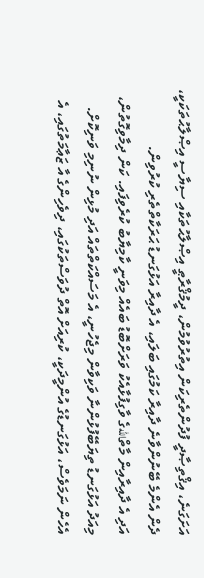އަށަގަނެ، އިޤްތިޞާދީ ފުދުންތެރިކަން އިތުރުވުމުން، ދީމުޤްރާޠީ އިޞްލާޙުތަކާއި ސިޔާސީ އިޞްލާޙުތަކަކީ، ދެން އެންމެ ބޭނުންވާނެ ދާއިރާ ކަމުގައި ބަލައި، އެ ދާއިރާ އަޅުގަނޑު ޙަރަކާތްތެރި ކުރުވިން.
އަދި އެ ދާއިރާއިން މާތްاللهގެ ވާގިފުޅާއެކު ވަރަށްބޮޑު ބައެއް މިވަނީ ކާމިޔާބު ކުރެވިފައި. ކަން ދިމާވިގޮތުން، މިއަދު އަޅުގަނޑު ތިޔަބޭފުޅުންނާ ވަކިވާން މިޖެހުނީ، އެ މަސައްކަތްތައް އަދި މުޅިން ނުނިމި ވަނިކޮށް.
އެހެން ނަމަވެސް، އަޅުގަނޑުގެ އުންމީދަކީ، ކުރިއަށް އޮތް ދުވަސްތަކުގައި، ދިވެހިންގެ އާ ޒަޢާމަތުގައި، އެ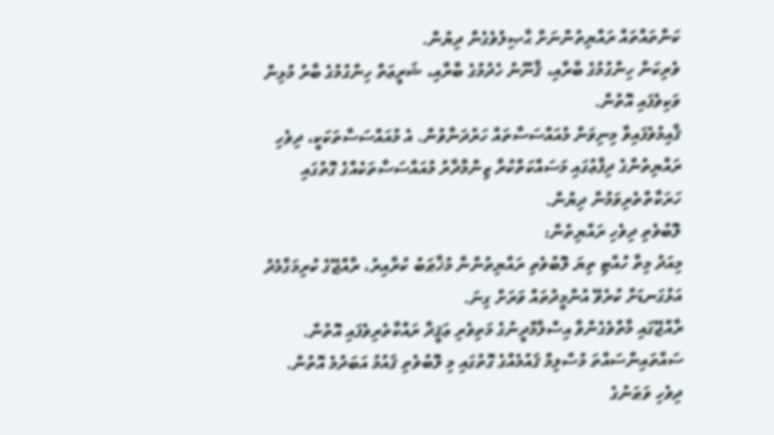ކަންތައްތައް ރައްޔިތުންނަށް ޙާޞިލުވެގެން ދިޔުން.
ވެރިކަން ހިންގުމުގެ ބާރާއި، ޤާނޫނު ހެދުމުގެ ބާރާއި، ޝަރީޢަތް ހިންގުމުގެ ބާރު މުޅިން ވަކިވެފައި އޮތުން.
ޤާއިމުވެފައިވާ މިނިވަން މުއައްސަސާތައް ހަރުދަނާވުން. އެ މުއައްސަސާތަކަކީ، ދިވެހި ރައްޔިތުންގެ ދިފާޢުގައި މަސައްކަތްކުރާ ޒިންމާދާރު މުއައްސަސާތަކެއްގެ ގޮތުގައި ހަރަކާތްތެރިވަމުން ދިޔުން.
ލޮބުވެތި ދިވެހި ރައްޔިތުން:
މިއަދު މިތާ ހުއްޓި ތިޔަ ލޮބުވެތި ރައްޔިތުންނާ މުޚާޠަބު ކުރާއިރު، ރާއްޖޭގެ ކުރިމަގާމެދު އަޅުގަނޑަށް ކުރެވޭ އުންމީދުތައް ވަރަށް ގިނަ.
ރާއްޖޭގައި މާތްވެގެންވާ އިސްލާމްދީނުގެ މަތިވެރި ޢަޤީދާ ރައްކާތެރިވެފައި އޮތުން. ސައްތައިންސައްތަ މުސްލިމް ޤައުމެއްގެ ގޮތުގައި މި ލޮބުވެތި ޤައުމު އަބަދުމެ އޮތުން. ދިވެހި ވަޠަނުގެ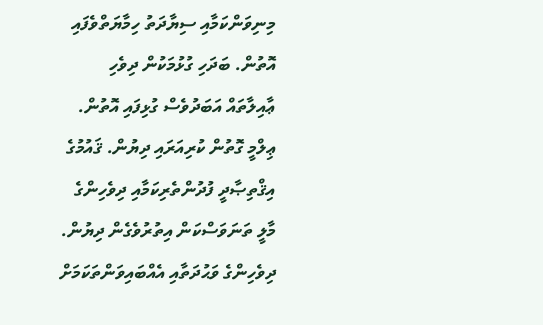މިނިވަންކަމާއި ސިޔާދަތު ހިމާޔަތްވެފައި އޮތުން. ބަދަހި ގުޅުމަކުން ދިވެހި ޢާއިލާތައް އަބަދުވެސް ގުޅިފައި އޮތުން. ޢިލްމީ ގޮތުން ކުރިއަރައި ދިޔުން. ޤައުމުގެ އިޤްތިޞާދީ ފުދުންތެރިކަމާއި ދިވެހިންގެ މާލީ ތަނަވަސްކަން އިތުރުވެގެން ދިޔުން. ދިވެހިންގެ ވަޙުދަތާއި އެއްބައިވަންތަކަމަށް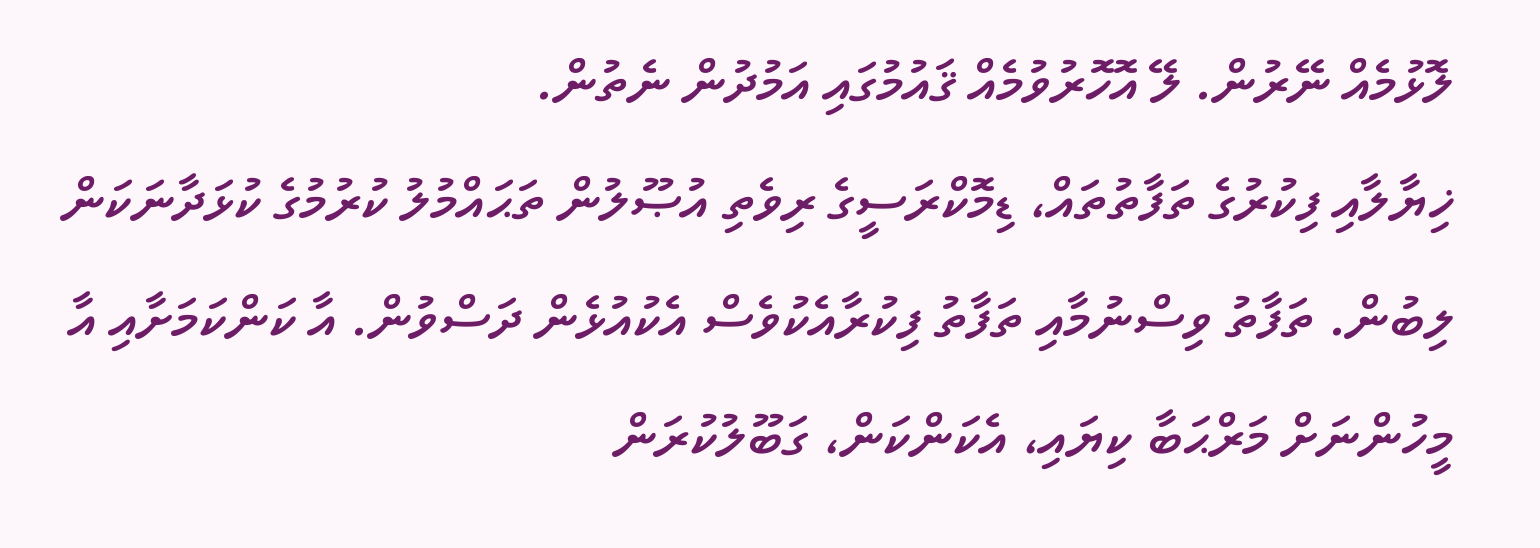ލޮޅުމެއް ނޭރުން. ލޭ އޮހޮރުވުމެއް ޤައުމުގައި އަމުދުން ނެތުން.
ޚިޔާލާއި ފިކުރުގެ ތަފާތުތައް، ޑިމޮކްރަސީގެ ރިވެތި އުޞޫލުން ތަޙައްމުލު ކުރުމުގެ ކުޅަދާނަކަން ލިބުން. ތަފާތު ވިސްނުމާއި ތަފާތު ފިކުރާއެކުވެސް އެކުއުޅެން ދަސްވުން. އާ ކަންކަމަށާއި އާ މީހުންނަށް މަރްޙަބާ ކިޔައި، އެކަންކަން، ގަބޫލުކުރަން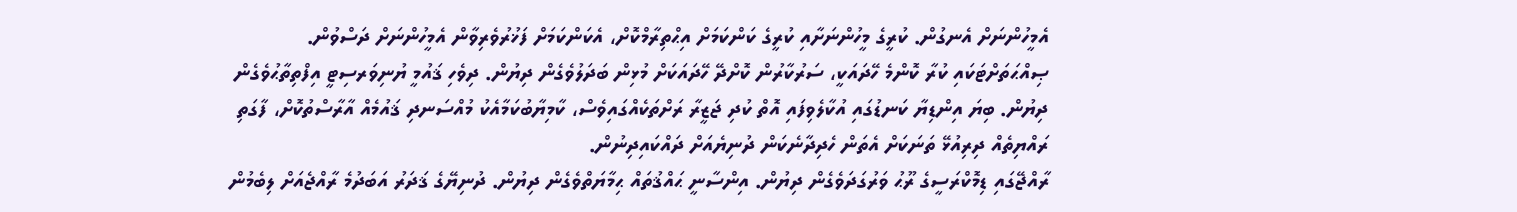އެމީހުންނަށް އެނގުން. ކުރީގެ މީހުންނަށާއި ކުރީގެ ކަންކަމަށް އިޙްތިރާމްކޮށް، އެކަންކަމަށް ފަޚުރުވެރިވާން އެމީހުންނަށް ދަސްވުން.
ޞިއްޙަތަށްޓަކައި ކުރާ ކޮންމެ ހޭދައަކީ، ސަރުކާރުން ކޮށްދޭ ހޭދައަކަށް މުޅިން ބަދަލުވެގެން ދިޔުން. ދިވެހި ޤައުމީ ޔުނިވަރސިޓީ އިފްތިތާޙުވެގެން ދިޔުން. ބިޔަ އިންޑިޔާ ކަނޑުގައި އުކާލެވިފައި އޮތް ކުދި ޖަޒީރާ ރަށްތަކެއްގައިވެސް، ކާމިޔާބުކަމާއެކު މުއްސަނދި ޤައުމެއް އާރާސްތުކޮށް، ފާގަތި ރައްޔިތެއް ދިރިއުޅޭ ތަނަކަށް އެތަން ހެދިދާނެކަން ދުނިޔެއަށް ދައްކައިދިނުން.
ރާއްޖޭގައި ޑިމޮކްރަސީގެ ރޫޙު ވަރުގަދަވެގެން ދިޔުން. އިންސާނީ ޙައްޤުތައް ޙިމާޔަތްވެގެން ދިޔުން. ދުނިޔޭގެ ޤަދަރު އަބަދުމެ ރާއްޖެއަށް ލިބެމުން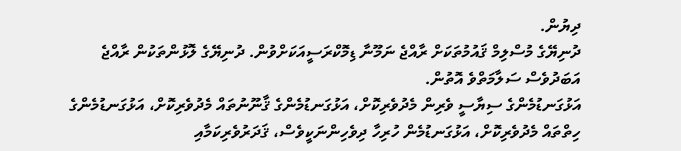ދިޔުން.
ދުނިޔޭގެ މުސްލިމް ޤައުމުތަކަށް ރާއްޖެ ނަމޫނާ ޑިމޮކްރަސީއަކަށްވުން. ދުނިޔޭގެ ލޮޅުންތަކުން ރާއްޖެ އަބަދުވެސް ސަލާމަތްވެ އޮތުން.
އަޅުގަނޑުމެންގެ ސިޔާސީ ވެރިން މެދުވެރިކޮށް، އަޅުގަނޑުމެންގެ ޤާނޫނުތައް މެދުވެރިކޮށް، އަޅުގަނޑުމެންގެ ހިތްތައް މެދުވެރިކޮށް، އަޅުގަނޑުމެން ހުރިހާ ދިވެހިންނަކީވެސް، ޤަދަރުވެރިކަމާއި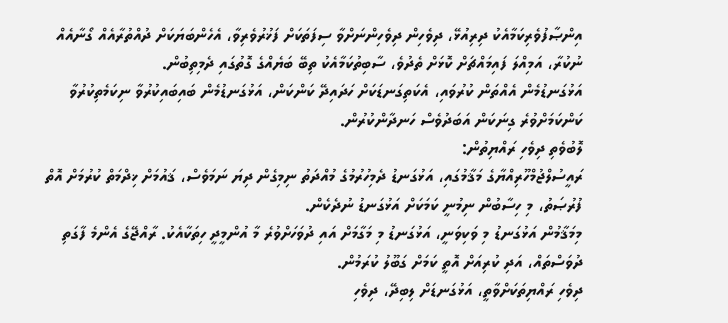އިންޞާފުވެރިކަމާއެކު ދިރިއުޅޭ، ދިވެހިން ދިވެހިންނަށްވާ ސިފަތަކަށް ފަޚުރުވެރިވާ، އެހެންބަޔަކަށް ދުއްތުރާއެއް ގޯނާއެއް ނުކުރާ، އަމިއްލަ ފައިމައްޗަށް ކޮޅަށް ތެދުވެ، ސާބިތުކަމާއެކު ތިބޭ ބަޔެއްގެ ގޮތުގައި ދެމިތިބުން.
އަޅުގަނޑުމެން އެއްތަން ކުރުވައި، އެކަތިގަނޑަކަށް ހަދައިދޭ ކަންކަން، އަޅުގަނޑުމެން ބައިބައިކުރުވާ ނިކަމެތިކުރުވާ ކަންކަމަށްވުރެ ގިނަކަން އަބަދުވެސް ހަނދާންކުރުން.
ލޮބުވެތި ދިވެހި ރައްޔިތުން:
ރައީސުލްޖުމްހޫރިއްޔާގެ މަޤާމުގައި، އަޅުގަނޑު ދެމިހުރުމުގެ މުއްދަތު ނިމިގެން ދިޔަ ނަމަވެސް، ޤައުމަށް ޚިދްމަތް ކުރުމަށް އޮތް ފުރުޞަތު، މި ހިސާބުން ނިމުނީ ކަމަކަށް އަޅުގަނޑު ނުދެކެން.
މިމަޤާމުން އަޅުގަނޑު މި ވަކިވަނީ، އަޅުގަނޑު މި މަގާމަށް އައި ދުވަހަށްވުރެ މާ އުންމީދީ ހިތަކާއެކު. ރާއްޖޭގެ އެންމެ ފާގަތި ދުވަސްތައް، އަދި ކުރިއަށް އޮތީ ކަމަށް ގަބޫލު ކުރަމުން.
ދިވެހި ރައްޔިތަކަށްވާތީ، އަޅުގަނޑަށް ލިބިދޭ، ދިވެހި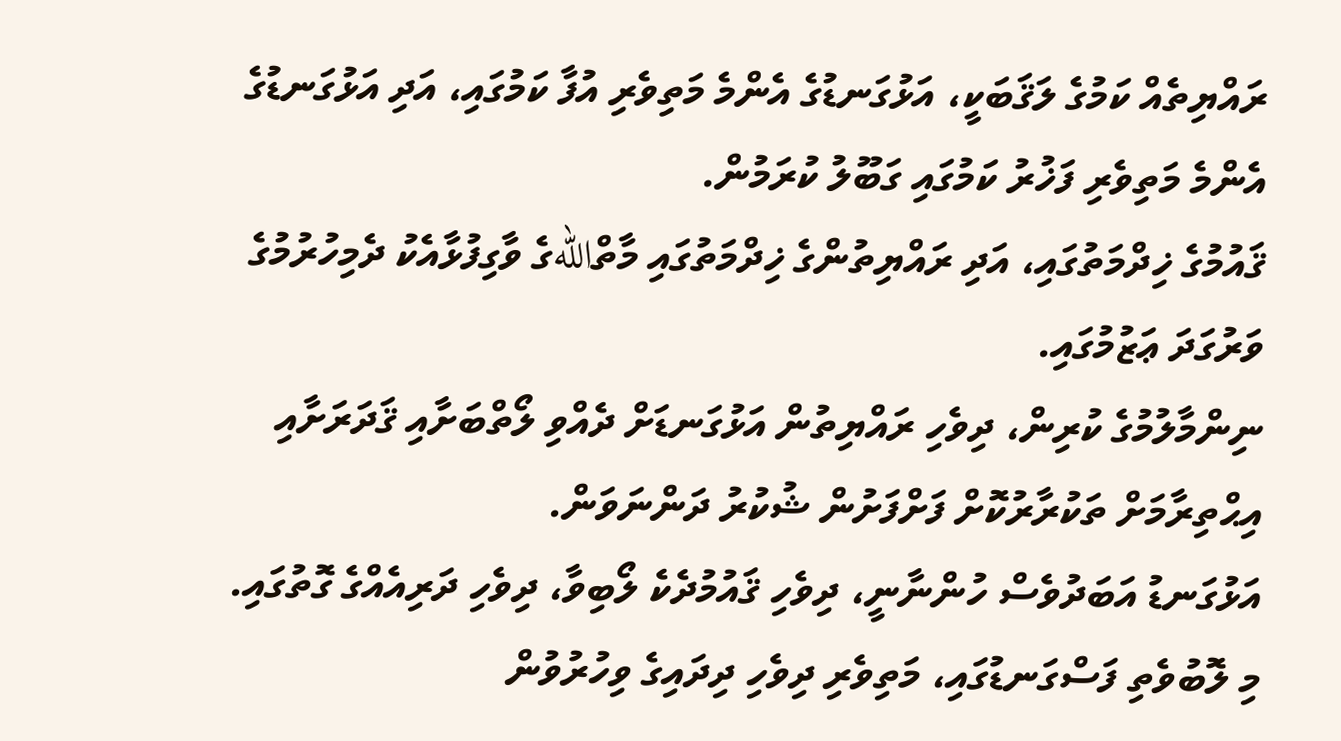ރައްޔިތެއް ކަމުގެ ލަޤަބަކީ، އަޅުގަނޑުގެ އެންމެ މަތިވެރި އުފާ ކަމުގައި، އަދި އަޅުގަނޑުގެ އެންމެ މަތިވެރި ފަޚުރު ކަމުގައި ގަބޫލު ކުރަމުން.
ޤައުމުގެ ޚިދްމަތުގައި، އަދި ރައްޔިތުންގެ ޚިދްމަތުގައި މާތްاللهގެ ވާގިފުޅާއެކު ދެމިހުރުމުގެ ވަރުގަދަ ޢަޒުމުގައި.
ނިންމާލުމުގެ ކުރިން، ދިވެހި ރައްޔިތުން އަޅުގަނޑަށް ދެއްވި ލޯތްބަށާއި ޤަދަރަށާއި އިޙްތިރާމަށް ތަކުރާރުކޮށް ފަށްފަށުން ޝުކުރު ދަންނަވަން.
އަޅުގަނޑު އަބަދުވެސް ހުންނާނީ، ދިވެހި ޤައުމުދެކެ ލޯބިވާ، ދިވެހި ދަރިއެއްގެ ގޮތުގައި.
މި ލޮބުވެތި ފަސްގަނޑުގައި، މަތިވެރި ދިވެހި ދިދައިގެ ވިހުރުވުން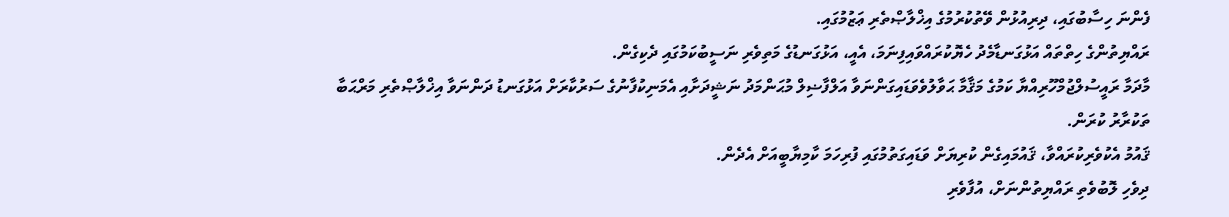ފެންނަ ހިސާބުގައި، ދިރިއުޅުން ވޭތުކުރުމުގެ އިޚްލާޞްތެރި ޢަޒުމުގައި.
ރައްޔިތުންގެ ހިތްތައް އަޅުގަނޑާމެދު ހެޔޮކުރައްވައިފިނަމަ، އެއީ، އަޅުގަނޑުގެ މަތިވެރި ނަސީބުކަމުގައި ދެކިގެން.
މާދަމާ ރައީސުލްޖުމްހޫރިއްޔާ ކަމުގެ މަޤާމާ ޙަވާލުވެވަޑައިގަންނަވާ އަލްފާޟިލް މުޙަންމަދު ނަޝީދަށާއި އެމަނިކުފާނުގެ ސަރުކާރަށް އަޅުގަނޑު ދަންނަވާ އިޚްލާޞްތެރި މަރްޙަބާ ތަކުރާރު ކުރަން.
ޤައުމު އެކުވެރިކުރައްވާ، ޤައުމައިގެން ކުރިޔަށް ވަޑައިގަތުމުގައި ފުރިހަމަ ކާމިޔާބީއަށް އެދެން.
ދިވެހި ލޮބުވެތި ރައްޔިތުންނަށް، އުފާވެރި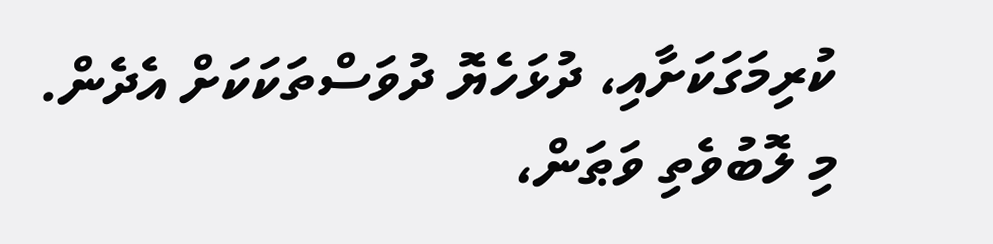ކުރިމަގަކަށާއި، ދުޅަހެޔޮ ދުވަސްތަކަކަށް އެދެން.
މި ލޮބުވެތި ވަޠަން،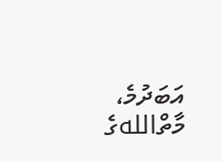އަބަދުމެ، މާތްاللهގެ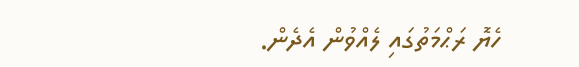ހެޔޮ ރަޙްމަތުގައި ލެއްވުން އެދެން.